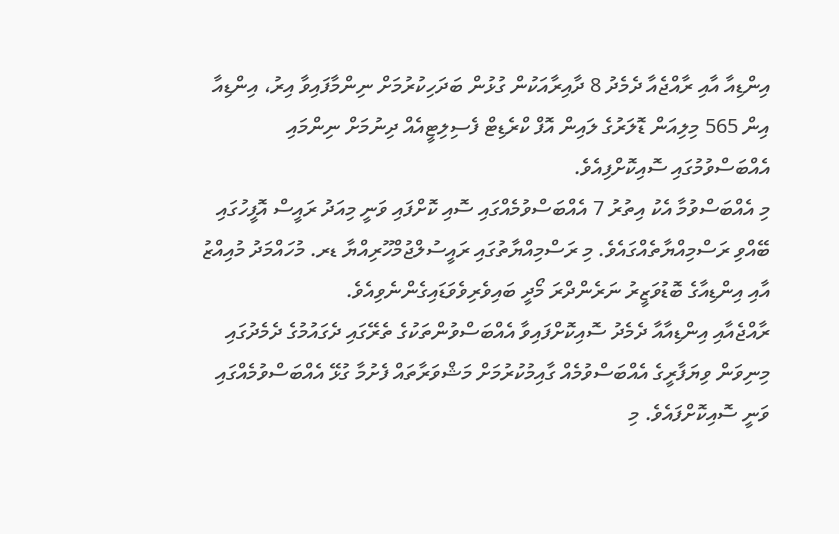އިންޑިއާ އާއި ރާއްޖެއާ ދެމެދު 8 ދާއިރާއަކުން ގުޅުން ބަދަހިކުރުމަށް ނިންމާފައިވާ އިރު، އިންޑިއާ އިން 565 މިލިއަން ޑޮލަރުގެ ލައިން އޮފް ކްރެޑިޓް ފެސިލިޓީއެއް ދިނުމަށް ނިންމައި އެއްބަސްވުމުގައި ސޮއިކޮށްފިއެވެ.
މި އެއްބަސްވުމާ އެކު އިތުރު 7 އެއްބަސްވުމެއްގައި ސޮއި ކޮށްފައި ވަނީ މިއަދު ރައީސް އޮފީހުގައި ބޭއްވި ރަސްމިއްޔާތެއްގައެވެ. މި ރަސްމިއްޔާތުގައި ރައީސުލްޖުމްހޫރިއްޔާ ޑރ. މުހައްމަދު މުއިއްޒު އާއި އިންޑިއާގެ ބޮޑުވަޒީރު ނަރެންދްރަ މޯދީ ބައިވެރިވެވަޑައިގެންނެވިއެވެ.
ރާއްޖެއާއި އިންޑިއާއާ ދެމެދު ސޮއިކޮށްފައިވާ އެއްބަސްވުންތަކުގެ ތެރޭގައި ދެގައުމުގެ ދެމެދުގައި މިނިވަން ވިޔަފާރީގެ އެއްބަސްވުމެއް ގާއިމުކުރުމަށް މަޝްވަރާތައް ފެށުމާ ގުޅޭ އެއްބަސްވުމެއްގައި ވަނީ ސޮއިކޮށްފައެވެ. މި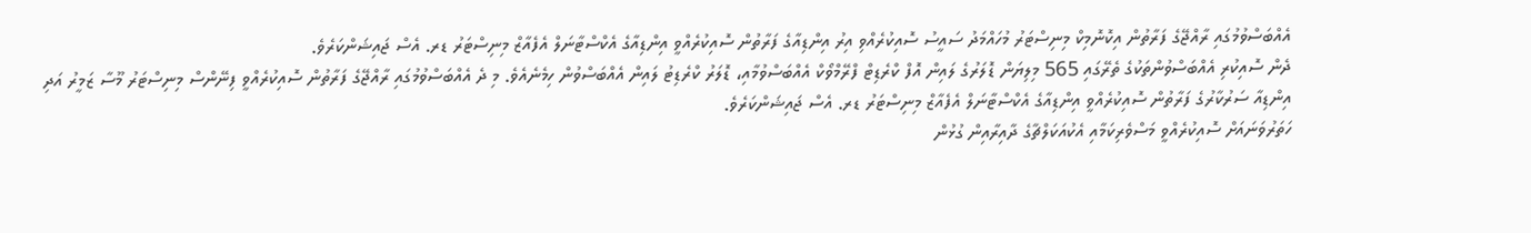އެއްބަސްވުމުގައި ރާއްޖޭގެ ފަރާތުން އިކޮނޮމިކް މިނިސްޓަރު މުހައްމަދު ސައީސު ސޮއިކުރެއްވި އިރު އިންޑިއާގެ ފަރާތުން ސޮއިކުރެއްވީ އިންޑިއާގެ އެކްސްޓާނަލް އެފެއާޒް މިނިސްޓަރު ޑރ. އެސް ޖައިޝަންކަރެވެ.
ދެން ސޮއިކުރި އެއްބަސްވުންތަކުގެ ތެރޭގައި 565 މިލިޔަން ޑޮލަރުގެ ލައިން އޮފް ކްރެޑިޓް ފްރޭމްވޯކް އެއްބަސްވުމާއި، ޑޮލަރު ކްރެޑިޓު ލައިން އެއްބަސްވުން ހިމެނެއެވެ. މި ދެ އެއްބަސްވުމުގައި ރާއްޖޭގެ ފަރާތުން ސޮއިކުރެއްވީ ފިނޭންސް މިނިސްޓަރު މޫސާ ޒަމީރު އަދި އިންޑިއާ ސަރުކާރުގެ ފަރާތުން ސޮއިކުރެއްވީ އިންޑިއާގެ އެކްސްޓާނަލް އެފެއާޒް މިނިސްޓަރު ޑރ. އެސް ޖައިޝަންކަރެވެ.
ހަތަރުވަނައަށް ސޮއިކުރެއްވީ މަސްވެރިކަމާއި އެކުއަކަލްޗާގެ ދާއިރާއިން ގުޅުން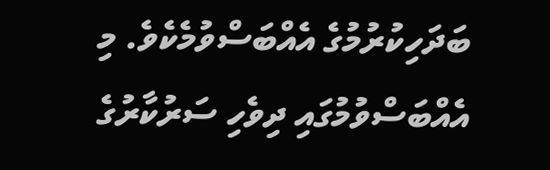ބަދަހިކުރުމުގެ އެއްބަސްވުމެކެވެ. މި އެއްބަސްވުމުގައި ދިވެހި ސަރުކާރުގެ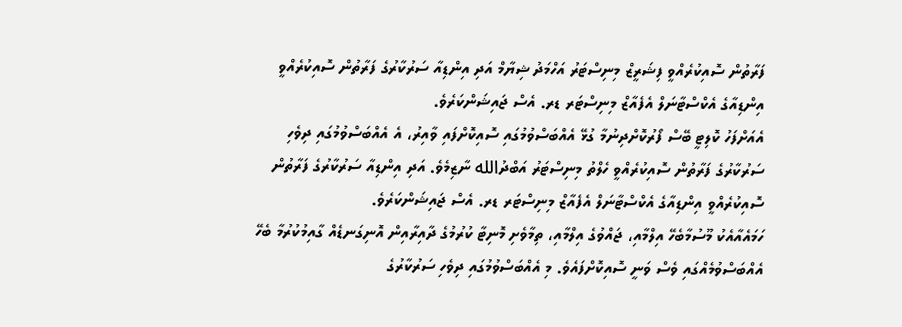ފަރާތުން ސޮއިކުރެއްވީ ފިޝަރީޒް މިނިސްޓަރު އަހްމަދު ޝިޔާމް އަދި އިންޑިއާ ސަރުކާރުގެ ފަރާތުން ސޮއިކުރެއްވީ އިންޑިއާގެ އެކްސްޓާނަލް އެފެއާޒް މިނިސްޓަރ ޑރ. އެސް ޖައިޝަންކަރެވެ.
އެއަށްފަހު ކޮލިޓީ ބޭސް ފޯރުކޮށްދިނުމާ ގުޅޭ އެއްބަސްވުމުގައި ސޮއިކޮށްފައި ވާއިރު، އެ އެއްބަސްވުމުގައި ދިވެހި ސަރުކާރުގެ ފަރާތުން ސޮއިކުރެއްވީ ހެލްތު މިނިސްޓަރު އަބްދުالله ނާޒިމެވެ. އަދި އިންޑިއާ ސަރުކާރުގެ ފަރާތުން ސޮއިކުރެއްވީ އިންޑިއާގެ އެކްސްޓާނަލް އެފެއާޒް މިނިސްޓަރ ޑރ. އެސް ޖައިޝަންކަރެވެ.
ހަމައެއާއެކު މޫސުމާބެހޭ އިލްމާއި، ޖައްވުގެ އިލްމާއި، ތިމާވެށި މޮނިޓާ ކުރުމުގެ ދާއިރާއިން އޮނިގަނޑެއް ގާއިމުކުރުމާ ބެހޭ އެއްބަސްވުމެއްގައި ވެސް ވަނީ ސޮއިކޮށްފައެވެ. މި އެއްބަސްވުމުގައި ދިވެހި ސަރުކާރުގެ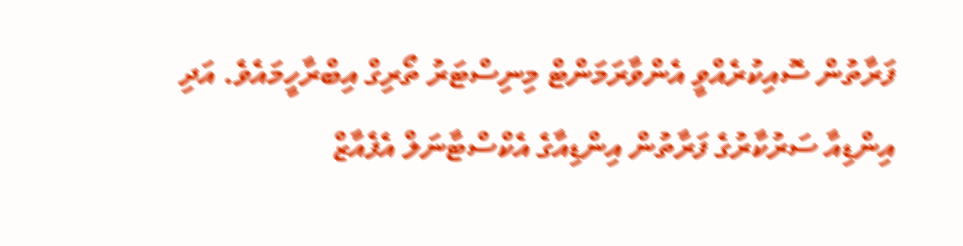ފަރާތުން ސޮއިކުރެއްވީ އެންވާރަމަންޓް މިނިސްޓަރު ތޯރިގް އިބްރާހީމައެވެ. އަދި އިންޑިއާ ސަރުކާރުގެ ފަރާތުން އިންޑިއާގެ އެކްސްޓާނަލް އެފެއާޒް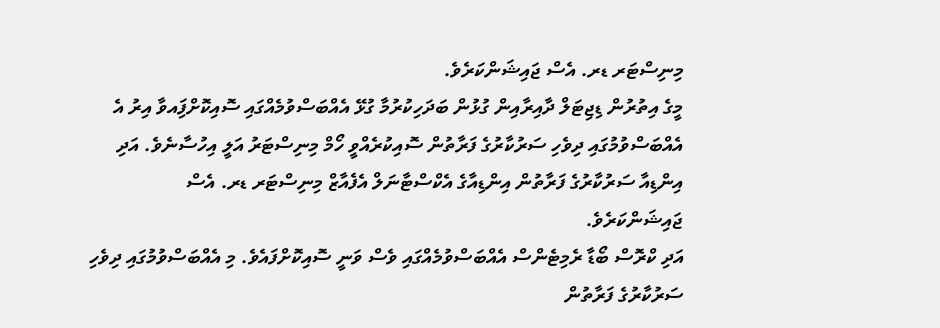މިނިސްޓަރ ޑރ. އެސް ޖައިޝަންކަރެވެ.
މީގެ އިތުރުން ޑިޖިޓަލް ދާއިރާއިން ގުޅުން ބަދަހިކުރުމާ ގުޅޭ އެއްބަސްވުމެއްގައި ސޮއިކޮށްފަިއވާ އިރު އެ އެއްބަސްވުމުގައި ދިވެހި ސަރުކާރުގެ ފަރާތުން ސޮއިކުރެއްވީ ހޯމް މިނިސްޓަރު އަލީ އިހުސާނެވެ. އަދި އިންޑިއާ ސަރުކާރުގެ ފަރާތުން އިންޑިއާގެ އެކްސްޓާނަލް އެފެއާޒް މިނިސްޓަރ ޑރ. އެސް ޖައިޝަންކަރެވެ.
އަދި ކްރޮސް ބޯޑާ ރެމިޓެންސް އެއްބަސްވުމެއްގައި ވެސް ވަނީ ސޮއިކޮށްފައެވެ. މި އެއްބަސްވުމުގައި ދިވެހި ސަރުކާރުގެ ފަރާތުން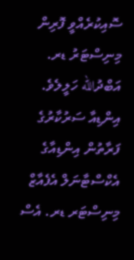ސޮއިކުރެއްވީ ފޮރިން މިނިސްޓަރު ޑރ. އަބްދުالله ހަލީލެވެ. އިންޑިއާ ސަރުކާރުގެ ފަރާތުން އިންޑިއާގެ އެކްސްޓާނަލް އެފެއާޒް މިނިސްޓަރ ޑރ. އެސް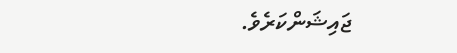ޖައިޝަންކަރެވެ.